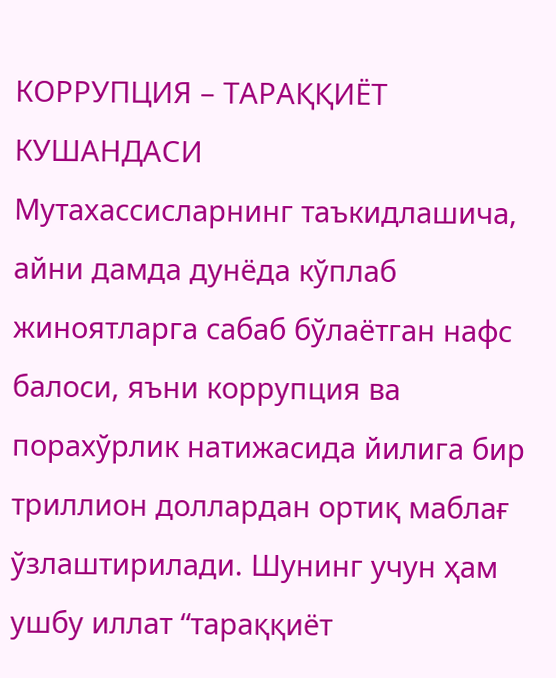КОРРУПЦИЯ – ТАРАҚҚИЁТ КУШАНДАСИ
Мутахассисларнинг таъкидлашича, айни дамда дунёда кўплаб жиноятларга сабаб бўлаётган нафс балоси, яъни коррупция ва порахўрлик натижасида йилига бир триллион доллардан ортиқ маблағ ўзлаштирилади. Шунинг учун ҳам ушбу иллат “тараққиёт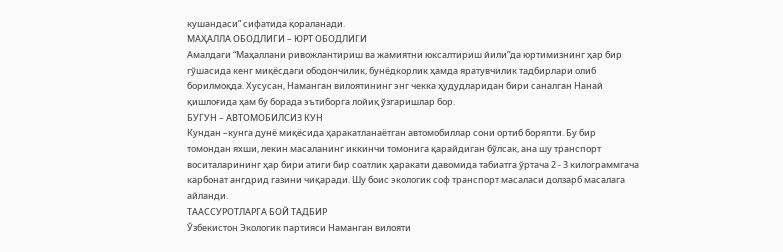кушандаси” сифатида қораланади.
МАҲАЛЛА ОБОДЛИГИ – ЮРТ ОБОДЛИГИ
Амалдаги “Маҳаллани ривожлантириш ва жамиятни юксалтириш йили”да юртимизнинг ҳар бир гўшасида кенг миқёсдаги ободончилик, бунёдкорлик ҳамда яратувчилик тадбирлари олиб борилмоқда. Хусусан, Наманган вилоятининг энг чекка ҳудудларидан бири саналган Нанай қишлоғида ҳам бу борада эътиборга лойиқ ўзгаришлар бор.
БУГУН – АВТОМОБИЛСИЗ КУН
Кундан –кунга дунё миқёсида ҳаракатланаётган автомобиллар сони ортиб боряпти. Бу бир томондан яхши, лекин масаланинг иккинчи томонига қарайдиган бўлсак, ана шу транспорт воситаларининг ҳар бири атиги бир соатлик ҳаракати давомида табиатга ўртача 2 - 3 килограммгача карбонат ангдрид газини чиқаради. Шу боис экологик соф транспорт масаласи долзарб масалага айланди.
ТААССУРОТЛАРГА БОЙ ТАДБИР
Ўзбекистон Экологик партияси Наманган вилояти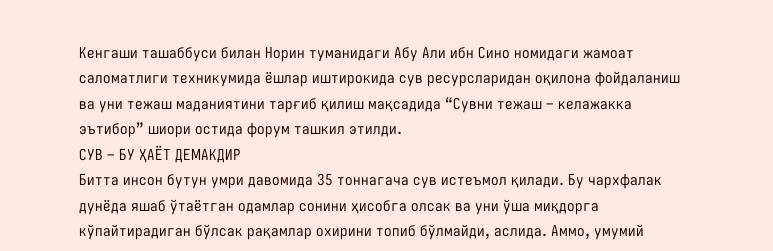Кенгаши ташаббуси билан Норин туманидаги Абу Али ибн Сино номидаги жамоат саломатлиги техникумида ёшлар иштирокида сув ресурсларидан оқилона фойдаланиш ва уни тежаш маданиятини тарғиб қилиш мақсадида “Сувни тежаш – келажакка эътибор” шиори остида форум ташкил этилди.
СУВ – БУ ҲАЁТ ДЕМАКДИР
Битта инсон бутун умри давомида 35 тоннагача сув истеъмол қилади. Бу чархфалак дунёда яшаб ўтаётган одамлар сонини ҳисобга олсак ва уни ўша миқдорга кўпайтирадиган бўлсак рақамлар охирини топиб бўлмайди, аслида. Аммо, умумий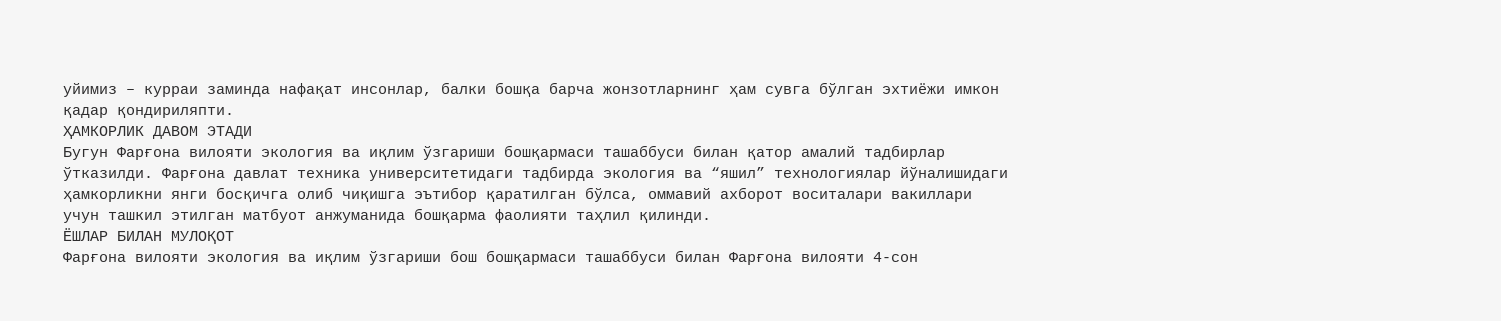уйимиз – курраи заминда нафақат инсонлар, балки бошқа барча жонзотларнинг ҳам сувга бўлган эхтиёжи имкон қадар қондириляпти.
ҲАМКОРЛИК ДАВОМ ЭТАДИ
Бугун Фарғона вилояти экология ва иқлим ўзгариши бошқармаси ташаббуси билан қатор амалий тадбирлар ўтказилди. Фарғона давлат техника университетидаги тадбирда экология ва “яшил” технологиялар йўналишидаги ҳамкорликни янги босқичга олиб чиқишга эътибор қаратилган бўлса, оммавий ахборот воситалари вакиллари учун ташкил этилган матбуот анжуманида бошқарма фаолияти таҳлил қилинди.
ЁШЛАР БИЛАН МУЛОҚОТ
Фарғона вилояти экология ва иқлим ўзгариши бош бошқармаси ташаббуси билан Фарғона вилояти 4-сон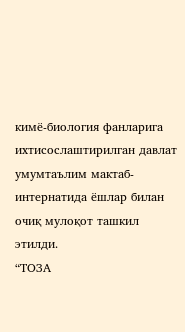кимё-биология фанларига ихтисослаштирилган давлат умумтаълим мактаб-интернатида ёшлар билан очиқ мулоқот ташкил этилди.
“ТОЗА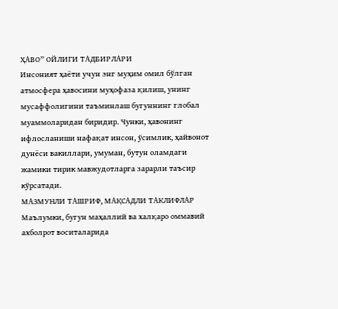ҲАВО” ОЙЛИГИ ТАДБИРЛАРИ
Инсоният ҳаёти учун энг муҳим омил бўлган атмосфера ҳавосини муҳофаза қилиш, унинг мусаффолигини таъминлаш бугуннинг глобал муаммоларидан биридир. Чунки, ҳавонинг ифлосланиши нафақат инсон, ўсимлик, ҳайвонот дунёси вакиллари, умуман, бутун оламдаги жамики тирик мавжудотларга зарарли таъсир кўрсатади.
МАЗМУНЛИ ТАШРИФ, МАҚСАДЛИ ТАКЛИФЛАР
Маълумки, бугун маҳаллий ва халқаро оммавий ахболрот воситаларида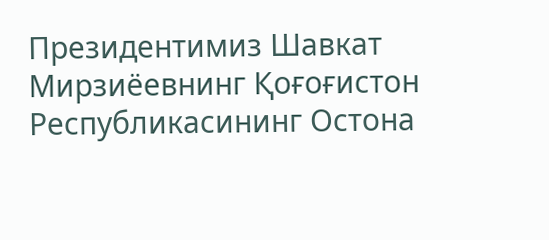Президентимиз Шавкат Мирзиёевнинг Қоғоғистон Республикасининг Остона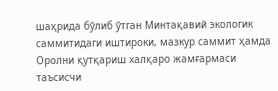шаҳрида бўлиб ўтган Минтақавий экологик саммитидаги иштироки, мазкур саммит ҳамда Оролни қутқариш халқаро жамғармаси таъсисчи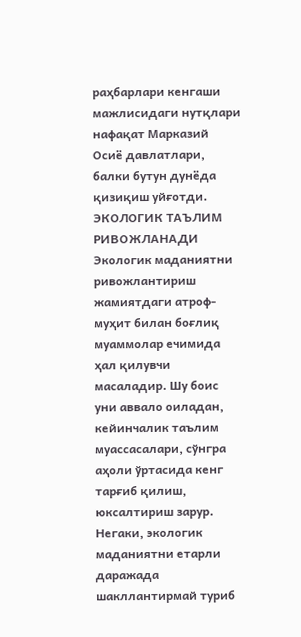раҳбарлари кенгаши мажлисидаги нутқлари нафақат Марказий Осиё давлатлари, балки бутун дунёда қизиқиш уйғотди.
ЭКОЛОГИК ТАЪЛИМ РИВОЖЛАНАДИ
Экологик маданиятни ривожлантириш жамиятдаги атроф-муҳит билан боғлиқ муаммолар ечимида ҳал қилувчи масаладир. Шу боис уни аввало оиладан, кейинчалик таълим муассасалари, сўнгра аҳоли ўртасида кенг тарғиб қилиш, юксалтириш зарур. Негаки, экологик маданиятни етарли даражада шакллантирмай туриб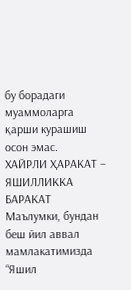бу борадаги муаммоларга қарши курашиш осон эмас.
ХАЙРЛИ ҲАРАКАТ – ЯШИЛЛИККА БАРАКАТ
Маълумки, бундан беш йил аввал мамлакатимизда “Яшил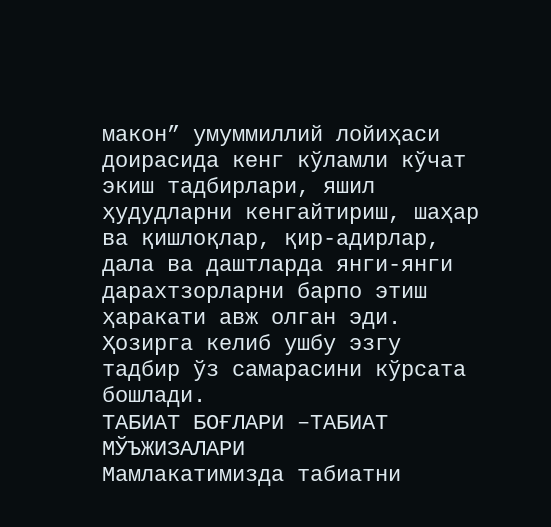макон” умуммиллий лойиҳаси доирасида кенг кўламли кўчат экиш тадбирлари, яшил ҳудудларни кенгайтириш, шаҳар ва қишлоқлар, қир-адирлар, дала ва даштларда янги-янги дарахтзорларни барпо этиш ҳаракати авж олган эди. Ҳозирга келиб ушбу эзгу тадбир ўз самарасини кўрсата бошлади.
ТАБИАТ БОҒЛАРИ –ТАБИАТ МЎЪЖИЗАЛАРИ
Мамлакатимизда табиатни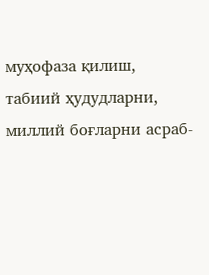муҳофаза қилиш, табиий ҳудудларни, миллий боғларни асраб-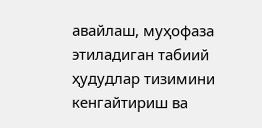авайлаш, муҳофаза этиладиган табиий ҳудудлар тизимини кенгайтириш ва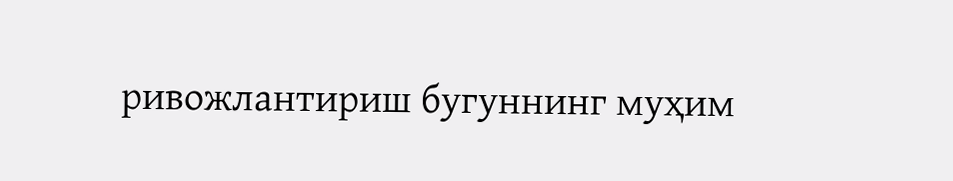ривожлантириш бугуннинг муҳим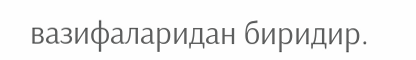вазифаларидан биридир.